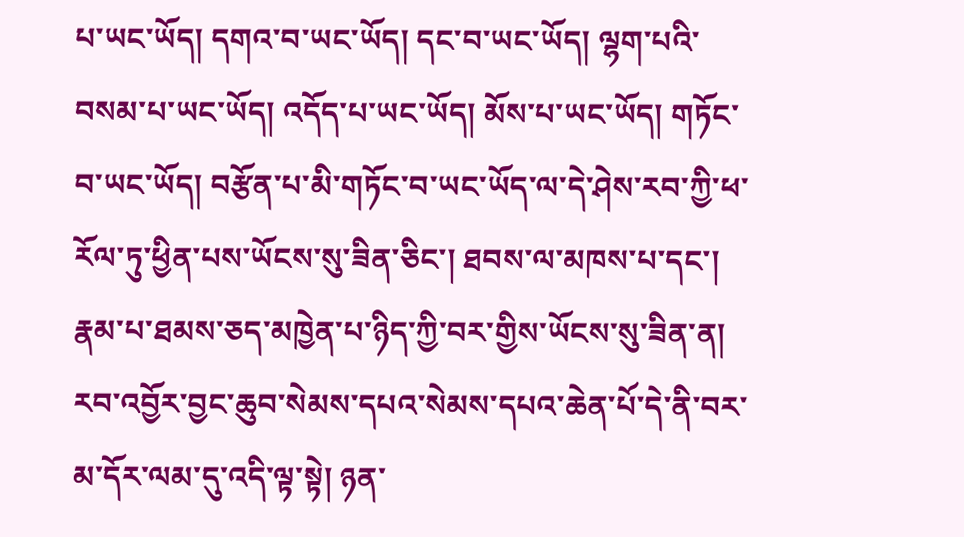པ་ཡང་ཡོད། དགའ་བ་ཡང་ཡོད། དང་བ་ཡང་ཡོད། ལྷག་པའི་བསམ་པ་ཡང་ཡོད། འདོད་པ་ཡང་ཡོད། མོས་པ་ཡང་ཡོད། གཏོང་བ་ཡང་ཡོད། བརྩོན་པ་མི་གཏོང་བ་ཡང་ཡོད་ལ་དེ་ཤེས་རབ་ཀྱི་ཕ་རོལ་ཏུ་ཕྱིན་པས་ཡོངས་སུ་ཟིན་ཅིང་། ཐབས་ལ་མཁས་པ་དང་། རྣམ་པ་ཐམས་ཅད་མཁྱེན་པ་ཉིད་ཀྱི་བར་གྱིས་ཡོངས་སུ་ཟིན་ན། རབ་འབྱོར་བྱང་ཆུབ་སེམས་དཔའ་སེམས་དཔའ་ཆེན་པོ་དེ་ནི་བར་མ་དོར་ལམ་དུ་འདི་ལྟ་སྟེ། ཉན་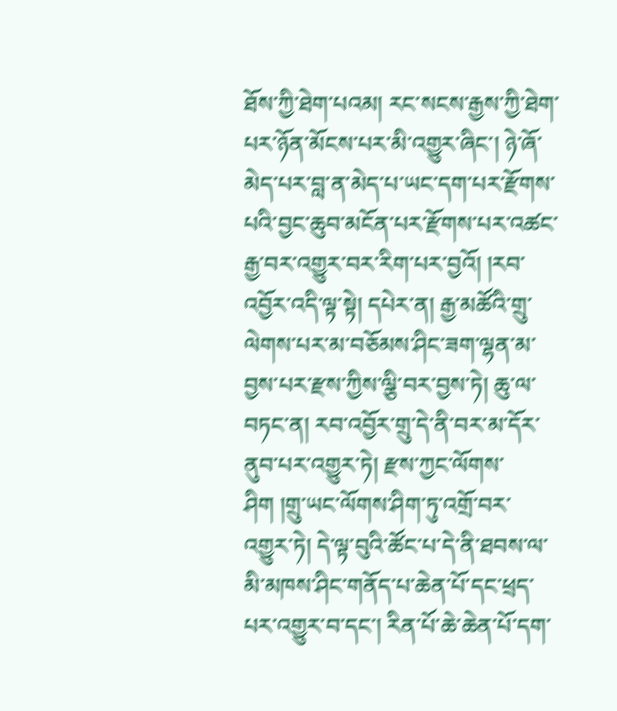ཐོས་ཀྱི་ཐེག་པའམ། རང་སངས་རྒྱས་ཀྱི་ཐེག་པར་ཉོན་མོངས་པར་མི་འགྱུར་ཞིང་། ཉེ་ཞོ་མེད་པར་བླ་ན་མེད་པ་ཡང་དག་པར་རྫོགས་པའི་བྱང་ཆུབ་མངོན་པར་རྫོགས་པར་འཚང་རྒྱ་བར་འགྱུར་བར་རིག་པར་བྱའོ། །རབ་འབྱོར་འདི་ལྟ་སྟེ། དཔེར་ན། རྒྱ་མཚོའི་གྲུ་ལེགས་པར་མ་བཅོམས་ཤིང་ཟག་ལྷན་མ་བྱས་པར་རྫས་ཀྱིས་ལྕི་བར་བྱས་ཏེ། ཆུ་ལ་བཏང་ན། རབ་འབྱོར་གྲུ་དེ་ནི་བར་མ་དོར་ནུབ་པར་འགྱུར་ཏེ། རྫས་ཀྱང་ལོགས་ཤིག །གྲུ་ཡང་ལོགས་ཤིག་ཏུ་འགྲོ་བར་འགྱུར་ཏེ། དེ་ལྟ་བུའི་ཚོང་པ་དེ་ནི་ཐབས་ལ་མི་མཁས་ཤིང་གནོད་པ་ཆེན་པོ་དང་ཕྲད་པར་འགྱུར་བ་དང་། རིན་པོ་ཆེ་ཆེན་པོ་དག་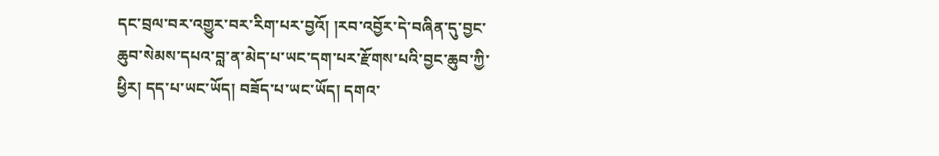དང་བྲལ་བར་འགྱུར་བར་རིག་པར་བྱའོ། །རབ་འབྱོར་དེ་བཞིན་དུ་བྱང་ཆུབ་སེམས་དཔའ་བླ་ན་མེད་པ་ཡང་དག་པར་རྫོགས་པའི་བྱང་ཆུབ་ཀྱི་ཕྱིར། དད་པ་ཡང་ཡོད། བཟོད་པ་ཡང་ཡོད། དགའ་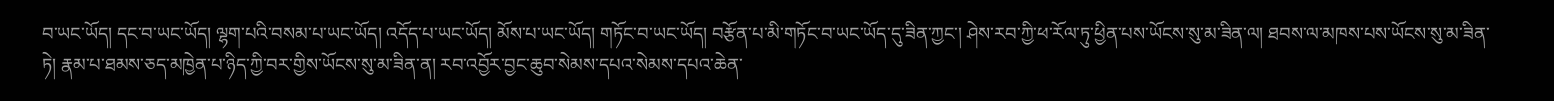བ་ཡང་ཡོད། དང་བ་ཡང་ཡོད། ལྷག་པའི་བསམ་པ་ཡང་ཡོད། འདོད་པ་ཡང་ཡོད། མོས་པ་ཡང་ཡོད། གཏོང་བ་ཡང་ཡོད། བརྩོན་པ་མི་གཏོང་བ་ཡང་ཡོད་དུ་ཟིན་ཀྱང་། ཤེས་རབ་ཀྱི་ཕ་རོལ་ཏུ་ཕྱིན་པས་ཡོངས་སུ་མ་ཟིན་ལ། ཐབས་ལ་མཁས་པས་ཡོངས་སུ་མ་ཟིན་ཏེ། རྣམ་པ་ཐམས་ཅད་མཁྱེན་པ་ཉིད་ཀྱི་བར་གྱིས་ཡོངས་སུ་མ་ཟིན་ན། རབ་འབྱོར་བྱང་ཆུབ་སེམས་དཔའ་སེམས་དཔའ་ཆེན་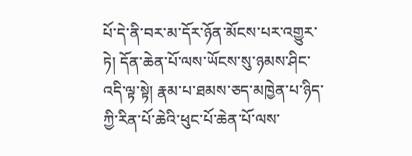པོ་དེ་ནི་བར་མ་དོར་ཉོན་མོངས་པར་འགྱུར་ཏེ། དོན་ཆེན་པོ་ལས་ཡོངས་སུ་ཉམས་ཤིང་འདི་ལྟ་སྟེ། རྣམ་པ་ཐམས་ཅད་མཁྱེན་པ་ཉིད་ཀྱི་རིན་པོ་ཆེའི་ཕུང་པོ་ཆེན་པོ་ལས་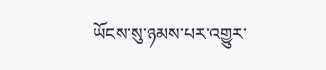ཡོངས་སུ་ཉམས་པར་འགྱུར་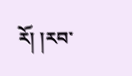རོ། །རབ་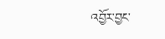འབྱོར་བྱང་